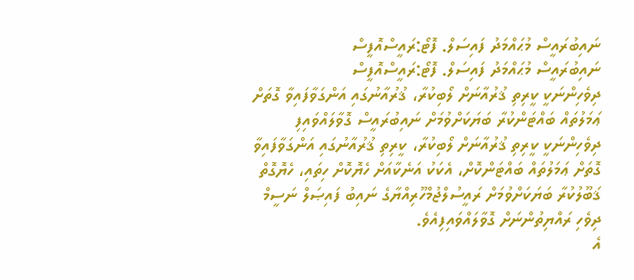ނައިބުރައީސް މުޙައްމަދު ފައިސަލް. ފޮޓޯ:ރައީސްއޮފީސް
ނައިބުރައީސް މުޙައްމަދު ފައިސަލް. ފޮޓޯ:ރައީސްއޮފީސް
ދިވެހިންނަކީ ކީރިތި ޤުރުއާނަށް ލޯބިކުރާ، ޤުރުއާނުގައި އަންގަވާފައިވާ ގޮތަށް ޢަމަލުތައް ބައްޓަންކުރާ ބަޔަކަށްވުމަށް ނައިބުރައީސް ގޮވާލައްވައިފި
ދިވެހިންނަކީ ކީރިތި ޤުރުއާނަށް ލޯބިކުރާ، ކީރިތި ޤުރުއާނުގައި އަންގަވާފައިވާ ގޮތަށް ޢަމަލުތައް ބައްޓަންކޮށް، އެކަކު އަނެކާއަށް ހެޔޮކޮށް ހިތައި، ހެޔޮގޮތް ޤަބޫލުކުރާ ބަޔަކަށްވުމަށް ރައީސުލްޖުމްހޫރިއްޔާގެ ނައިބު ފައިޞަލް ނަސީމް ދިވެހި ރައްޔިތުންނަށް ގޮވާލައްވައިފިއެވެ.
އެ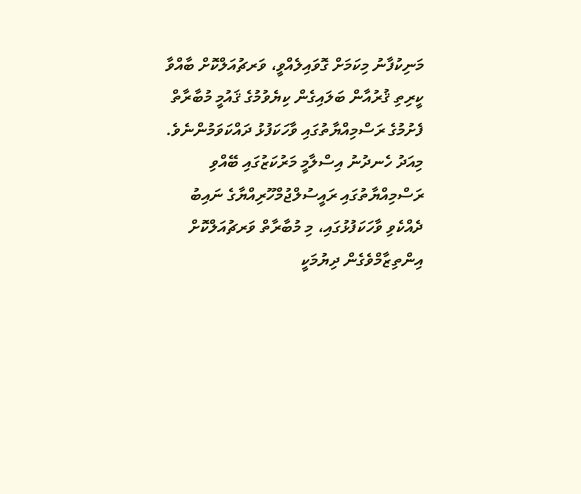މަނިކުފާނު މިކަމަށް ގޮވައިލެއްވީ، ވަރޗުއަލްކޮށް ބާއްވާ ކީރިތި ޤުރުއާން ބަލައިގެން ކިޔެވުމުގެ ޤައުމީ މުބާރާތް ފެށުމުގެ ރަސްމިއްޔާތުގައި ވާހަކަފުޅު ދައްކަވަމުންނެވެ.
މިއަދު ހެނދުނު އިސްލާމީ މަރުކަޒުގައި ބޭއްވި ރަސްމިއްޔާތުގައި ރައީސުލްޖުމްހޫރިއްޔާގެ ނައިބު ދެއްކެވި ވާހަކަފުޅުގައި، މި މުބާރާތް ވަރޗުއަލްކޮށް އިންތިޒާމްވެގެން ދިޔުމަކީ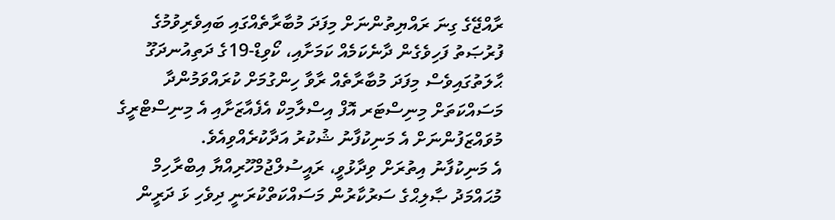ރާއްޖޭގެ ގިނަ ރައްޔިތުންނަށް މިފަދަ މުބާރާތެއްގައި ބައިވެރިވުމުގެ ފުރުޞަތު ފަހިވެގެން ދާނެކަމެއް ކަމަށާއި، ކޯވިޑް-19ގެ ދަތިއުނދަގޫ ޙާލަތުގައިވެސް މިފަދަ މުބާރާތެއް ރާވާ ހިންގުމަށް ކުރައްވަމުންދާ މަސައްކަތަށް މިނިސްޓަރ އޮފް އިސްލާމިކް އެފެއާޒަށާއި އެ މިނިސްޓްރީގެ މުވައްޒަފުންނަށް އެ މަނިކުފާނު ޝުކުރު އަދާކުރެއްވިއެވެ.
އެ މަނިކުފާނު އިތުރަށް ވިދާޅުވީ، ރައީސުލްޖުމްހޫރިއްޔާ އިބްރާހިމް މުޙައްމަދު ޞާލިޙްގެ ސަރުކާރުން މަސައްކަތްކުރަނީ ދިވެހި ޅަ ދަރީން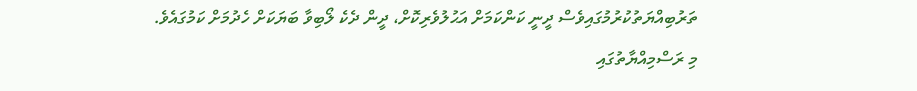ތަރުބިއްޔަތުކުރުމުގައިވެސް ދީނީ ކަންކަމަށް އަޙުލުވެރިކޮށް، ދީން ދެކެ ލޯބިވާ ބަޔަކަށް ހެދުމަށް ކަމުގައެވެ. މި ރަސްމިއްޔާތުގައި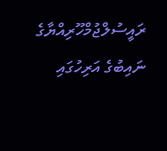ރައީސުލްޖުމްހޫރިއްޔާގެ ނައިބުގެ އަރިހުގައި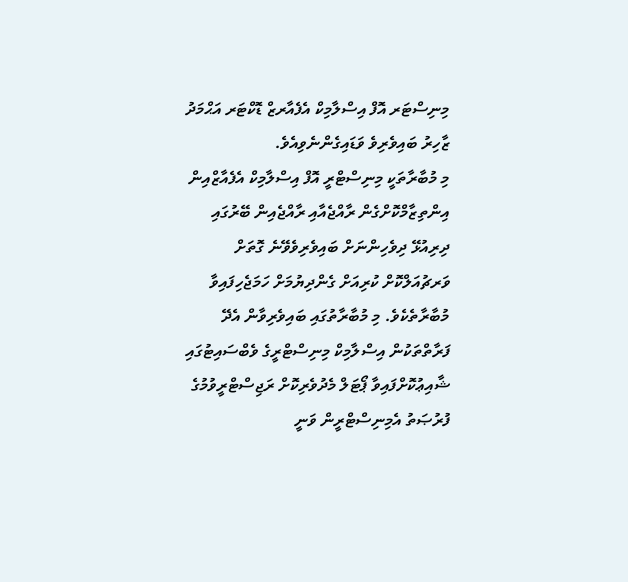މިނިސްޓަރ އޮފް އިސްލާމިކް އެފެއާރޒް ޑޮކްޓަރ އަޙްމަދު ޒާހިރު ބައިވެރިވެ ވަޑައިގެންނެވިއެވެ.
މި މުބާރާތަކީ މިނިސްޓްރީ އޮފް އިސްލާމިކް އެފެއާޒްއިން އިންތިޒާމްކޮށްގެން ރާއްޖެއާއި ރާއްޖެއިން ބޭރުގައި ދިރިއުޅޭ ދިވެހިންނަށް ބައިވެރިވެވޭނެ ގޮތަށް ވަރޗުއަލްކޮށް ކުރިއަށް ގެންދިޔުމަށް ހަމަޖެހިފައިވާ މުބާރާތެކެވެ. މި މުބާރާތުގައި ބައިވެރިވާން އެދޭ ފަރާތްތަކުން އިސްލާމިކް މިނިސްޓްރީގެ ވެބްސައިޓުގައި ޝާއިޢުކޮށްފައިވާ ޕޯޓަލް މެދުވެރިކޮށް ރަޖިސްޓްރީވުމުގެ ފުރުޞަތު އެމިނިސްޓްރީން ވަނީ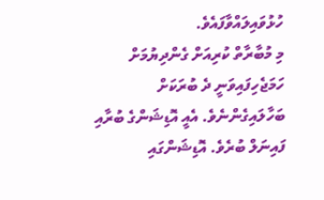ހުޅުވައިލައްވާފައެވެ.
މި މުބާރާތް ކުރިއަށް ގެންދިޔުމަށް ހަމަޖެހިފައިވަނީ ދެ ބުރަކަށް ބަހާލައިގެންނެވެ. އެއީ އޮޑިޝަންގެ ބުރާއި ފައިނަލް ބުރެވެ. އޮޑިޝަންގައި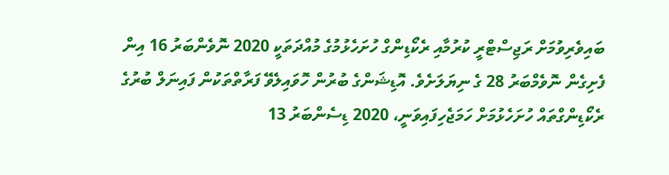ބައިވެރިވުމަށް ރަޖިސްޓްރީ ކުރުމާއި ރެކޯޑިންގް ހުށަހެޅުމުގެ މުއްދަތަކީ 2020 ނޮވެންބަރު 16 އިން ފެށިގެން ނޮވެމްބަރު 28 ގެ ނިޔަލަށެވެ. އޮޑިޝަންގެ ބުރުން ހޮވައިލެވޭ ފަރާތްތަކުން ފައިނަލް ބުރުގެ ރެކޯޑިންގްތައް ހުށަހެޅުމަށް ހަމަޖެހިފައިވަނީ، 2020 ޑިސެންބަރު 13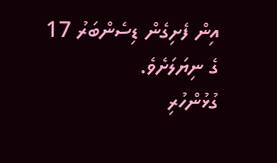އިން ފެށިގެން ޑިސެންބަރު 17 ގެ ނިޔަލަށެވެ.
ގުޅުންހުރި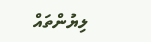ލިޔުންތައް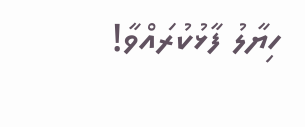ހިޔާލު ފާޅުކުރައްވާ!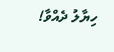ހިޔާލު ދެއްވާ!